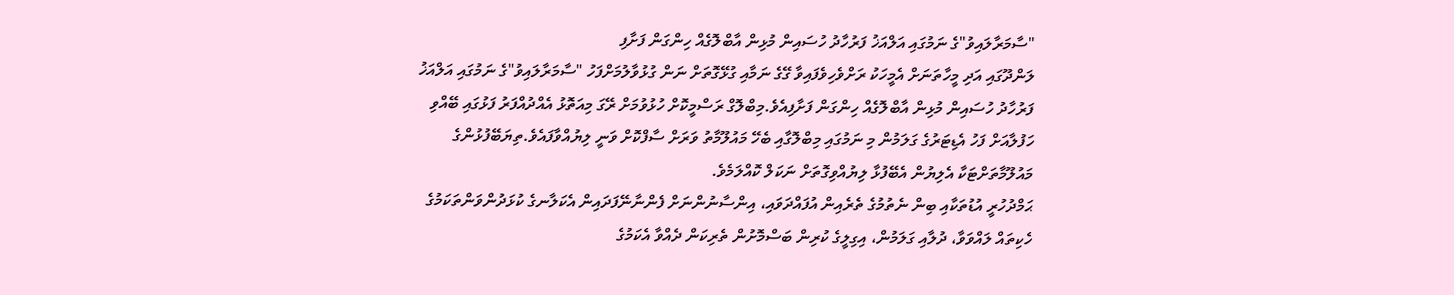"ސާމަރާލައިވު"ގެ ނަމުގައި އަލްއަޚު ފަރުހާދު ހުސައިން މުޅިން އާބްލޮގެއް ހިންގަން ފަށާފި
ލަންދޫގައި އަދި މީހާތަނަށް އެމީހަކު ރަށްވެހިވެފައިވާ ގޭގެ ނަމާއި ގުޅޭގޮތަށް ނަން ގުޅުވާލުމަށްފަހު "ސާމަރާލައިވު"ގެ ނަމުގައި އަލްއަޚު ފަރުހާދު ހުސައިން މުޅިން އާބްލޮގެއް ހިންގަން ފަށާފިއެވެ.މިބްލޮގް ރަސްމީކޮށް ހުޅުވުމަށް ރޭގަ މިއަތޮޅު އެއްދުއްފަރު ފަޅުގައި ބޭއްވި ހަފުލާއަށް ފަހު އެޑިޓަރުގެ ގަލަމުން މި ނަމުގައި މިބްލޮގާއި ބެހޭ މައުލޫމާތު ވަރަށް ސާފްކޮށް ވަނީ ލިޔުއްވާފައެވެ.ތިޔަބޭފުޅުންގެ މައުލޫމާތަށްޓަކާ އެލިޔުން އެބޭފުޅާ ލިޔުއްވިގޮތަށް ނަކަލް ކޮއްލަމެވެ.
ޙަމްދުހުރީ އުޑުތަކާއި ބިން ނެތުމުގެ ތެރެއިން އުފައްދަވައި، އިންސާނުންނަށް ފެންނާނޭފަދައިން އެކަލާނގެ ކުޅަދުންވަންތަކަމުގެ ހެކިތައް ލައްވަވާ، ދުލާއި ގަލަމުން، އިގިލީގެ ކުރިން ބަސްމޮށުން ތެރިކަން ދެއްވާ އެކަމުގެ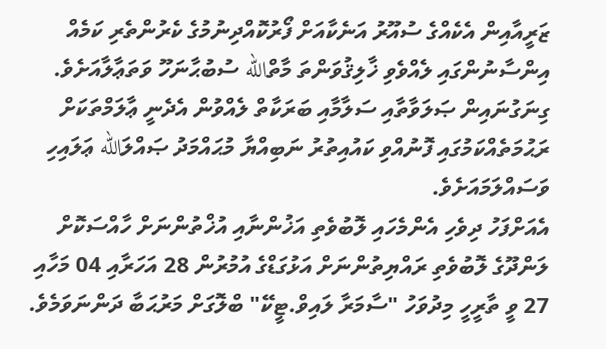ޒަރީއާއިން އެކެއްގެ ސުއޫރު އަނެކާއަށް ފޯރުކޮއްދިނުމުގެ ކެރުންތެރި ކަމެއް އިންސާނުންގައި ލެއްވެވި ޚާލިޤުވަންތަ މާތްالله ސުބުޙާނަހޫ ވަތަޢާލާއަށެވެ. ގިނަގުނައިން ޞަލަވާތާއި ސަލާމާއި ބަރަކާތް ލެއްވުން އެދެނީ ޢާލަމްތަކަށް ރަޙުމަތެއްކަމުގައި ފޮނުއްވި ކައުއިތުރު ނަބިއްޔާ މުޙައްމަދު ޞައްލަالله ޢަލައިހި ވަސައްލަމައަށެވެ.
އެއަށްފަހު ދިވެހި އެންމެހައި ލޮބުވެތި އަޚުންނާއި އުޚްތުންނަށް ހާއްސަކޮށް ލަންދޫގެ ލޮބުވެތި ރައްޔިތުންނަށް އަޅުގަޑްގެ އުމުރުން 28 އަހަރާއި 04 މަހާއި 27 ވީ ތާރީހީ މިދުވަހު "ސާމަރާ ލައިވް.ޓީކޭ" ބްލޮގަށް މަރުޙަބާ ދަންނަވަމެވެ.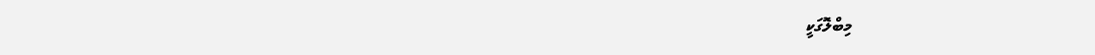މިބްލޮގަކީ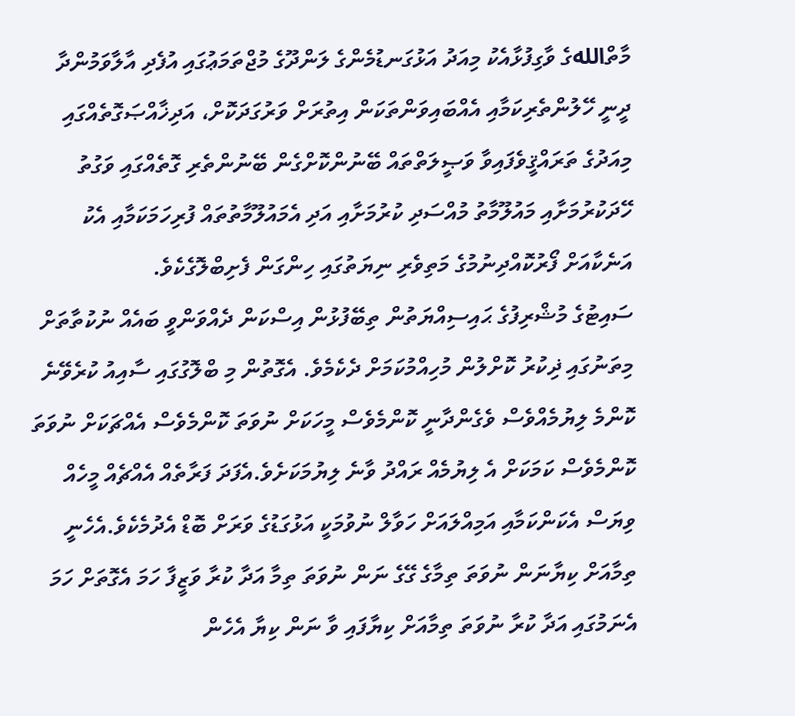މާތްاللهގެ ވާގިފުޅާއެކު މިއަދު އަޅުގަނޑުމެންގެ ލަންދޫގެ މުޖްތަމަޢުގައި އުފެދި އާލާވަމުންދާ ދީނީ ހޭލުންތެރިކަމާއި އެއްބައިވަންތަކަން އިތުރަށް ވަރުގަދަކޮށް، އަދިޚާއްޞަގޮތެއްގައި މިއަދުގެ ތަރައްޤީވެފައިވާ ވަޞީލަތްތައް ބޭނުންކޮށްގެން ބޭނުންތެރި ގޮތެއްގައި ވަގުތު ހޭދަކުރުމަށާއި މައުލޫމާތު މުއްސަދި ކުރުމަށާއި އަދި އެމައުލޫމާތުތައް ފުރިހަމަކަމާއި އެކު އަނެކާއަށް ފޯރުކޮއްދިނުމުގެ މަތިވެރި ނިޔަތުގައި ހިންގަން ފެށިބްލޮގެކެވެ.
ސައިޓުގެ މުޝްރިފުގެ ޙައިސިއްޔަތުން ތިބޭފުޅުން އިސްކަން ދެއްވަންވީ ބައެއް ނުކުތާތަށް މިތަނުގައި ޛިކުރު ކޮށްލުން މުހިއްމުކަމަށް ދެކެމެވެ. އެގޮތުން މި ބްލޮގުގައި ސާއިއު ކުރެވޭނެ ކޮންމެ ލިޔުމެއްވެސް ވެގެންދާނީ ކޮންމެވެސް މީހަކަށް ނުވަތަ ކޮންމެވެސް އެއްޗަކަށް ނުވަތަ ކޮންމެވެސް ކަމަކަށް އެ ލިޔުމެއް ރައްދު ވާނެ ލިޔުމަކަށެވެ.އެފަދަ ފަރާތެއް އެއްޗެއް މީހެއް ވިޔަސް އެކަންކަމާއި އަމިއްލައަށް ހަވާލް ނުވުމަކީ އަޅުގަޑުގެ ވަރަށް ބޮޑް އެދުމެކެވެ.އެހެނީ ތިމާއަށް ކިޔާނަން ނުވަތަ ތިމާގެ ގޭގެ ނަން ނުވަތަ ތިމާ އަދާ ކުރާ ވަޒީފާ ހަމަ އެގޮތަށް ހަމަ އެނަމުގައި އަދާ ކުރާ ނުވަތަ ތިމާއަށް ކިޔާފައި ވާ ނަން ކިޔާ އެހެން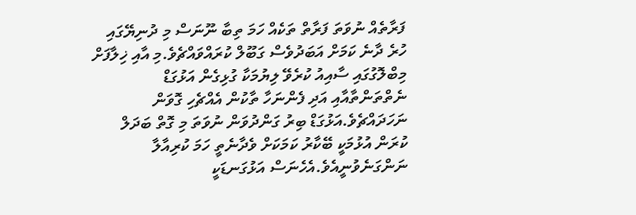ފަރާތެއް ނުވަތަ ފަރާތް ތަކެއް ހަމަ ތިބާ ނޫނަސް މި ދުނިޔޭގައި ހުރެ ދާނެ ކަމަށް އަބަދުވެސް ގަބޫލް ކުރައްވައްޗެވެ.މި އާއި ޚިލާފަށް މިބްލޮގުގައި ސާއިއު ކުރެވޭ ލިޔުމަކާ ގުޅިގެން އަޅުގަޑް ނެތްތަންތާއާއި އަދި ފެންނަހާ ތާކުން އެއްޗެހި ގޮވަން ނަހަދައްޗެވެ.އަޅުގަޑް ބިރު ގަންދުވަން ނުވަތަ މި ގޮތް ބަދަލް ކުރަން އުޅުމަކީ ބޭކާރު ކަމަކަށް ވެދާނެތީ ހަމަ ކުރިއާލާ ނަންގަނެވުނީއެވެ.އެހެނަސް އަޅުގަނޑަކީ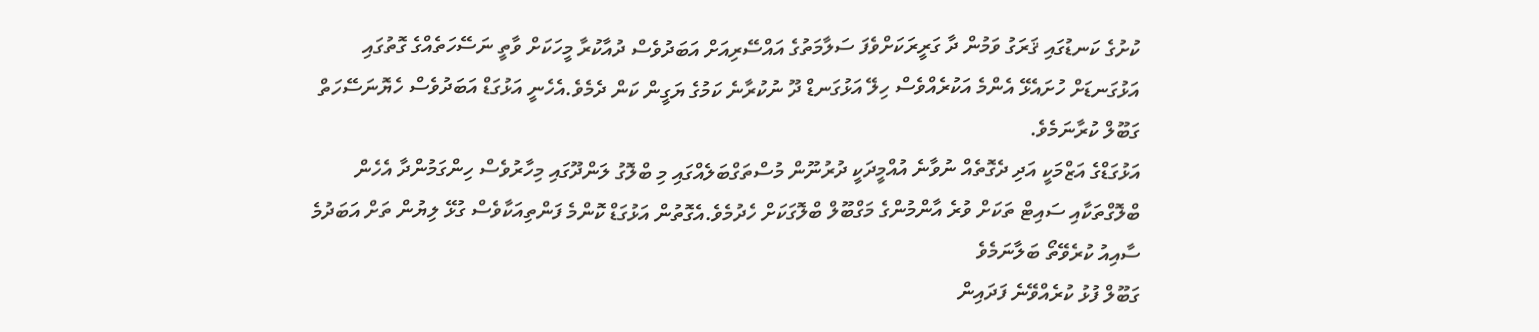ކުށުގެ ކަނޑުގައި ޤަރަގު ވަމުން ދާ ގަރީރަކަށްވެފަ ސަލާމަތުގެ އައްސޭރިއަށް އަބަދުވެސް ދުއާކުރާ މީހަކަށް ވާތީ ނަސޭހަތެއްގެ ގޮތުގައި އަޅުގަނޑަށް ހުށައެޅޭ އެންމެ އަކުރެއްވެސް ހިލޭ އަޅުގަނޑް ދޫ ނުކުރާނެ ކަމުގެ ޔަގީން ކަން ދެމެވެ.އެހެނީ އަޅުގަޑް އަބަދުވެސް ހެޔޮނަސޭހަތް ގަބޫލް ކުރާނަމެވެ.
އަޅުގަޑްގެ އަޒްމަކީ އަދި ދެގޮތެއް ނުވާނެ އުއްމީދަކީ ދުރުނޫން މުސްތަގްބަލެއްގައި މި ބްލޮގު ލަންދޫގައި މިހާރުވެސް ހިންގަމުންދާ އެހެން ބްލޮގްތަކާއި ސައިޓް ތަކަށް ވުރެ އާންމުންގެ މަގްބޫލް ބްލޮގަކަށް ހެދުމެވެ.އެގޮތުން އަޅުގަޑް ކޮންމެ ފަންތިއަކާވެސް ގުޅޭ ލިޔުން ތަށް އަބަދުމެ ސާއިއު ކުރެވޭތޯ ބަލާނަމެވެ
ގަބޫލް ފުޅު ކުރެއްވޭނެ ފަދައިން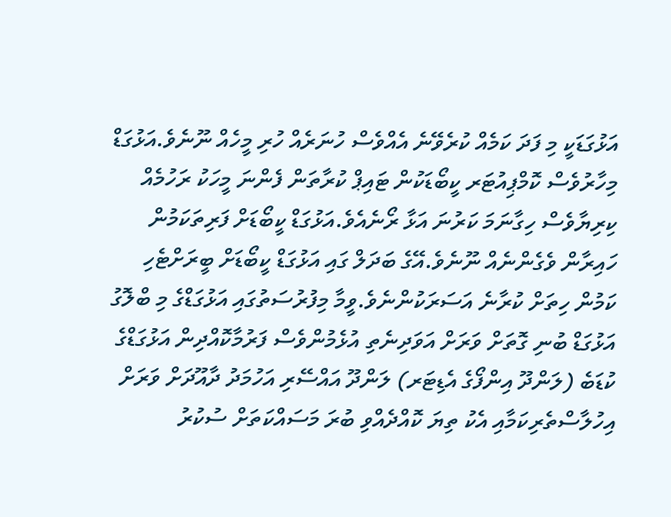އަޅުގަޑަކީ މި ފަދަ ކަމެއް ކުރެވޭނެ އެއްވެސް ހުނަރެއް ހުރި މީހެއް ނޫނެވެ.އަޅުގަޑް މިހާރުވެސް ކޮމްޕިއުޓަރ ކީބޯޑަކުން ޓައިޕް ކުރާތަން ފެންނަ މީހަކު ރަހުމެއް ކިރިޔާވެސް ހިގާނަމަ ކަރުނަ އަޅާ ރޯނެއެވެ.އަޅުގަޑް ކީބޯޑަށް ފަރިތަކަމުން ހައިރާން ވެގެންނެއް ނޫނެވެ.އޭގެ ބަދަލް ގައި އަޅުގަޑް ކީބޯޑަށް ބީރަށްޓެހި ކަމުން ހިތަށް ކުރާނެ އަސަރަކުންނެވެ.ވީމާ މިފުރުސަތުގައި އަޅުގަޑްގެ މި ބްލޮގު އަޅުގަޑް ބުނި ގޮތަށް ވަރަށް އަވަދިނެތި އުޅެމުންވެސް ފަރުމާކޮއްދިން އަޅުގަޑްގެ ކުޑަބެ (ލަންދޫ އިންފޯގެ އެޑިޓަރ) ލަންދޫ އައްސޭރި އަހުމަދު ދާއޫދަށް ވަރަށް އިހުލާސްތެރިކަމާއި އެކު ތިޔަ ކޮއްދެއްވި ބުރަ މަސައްކަތަށް ސުކުރު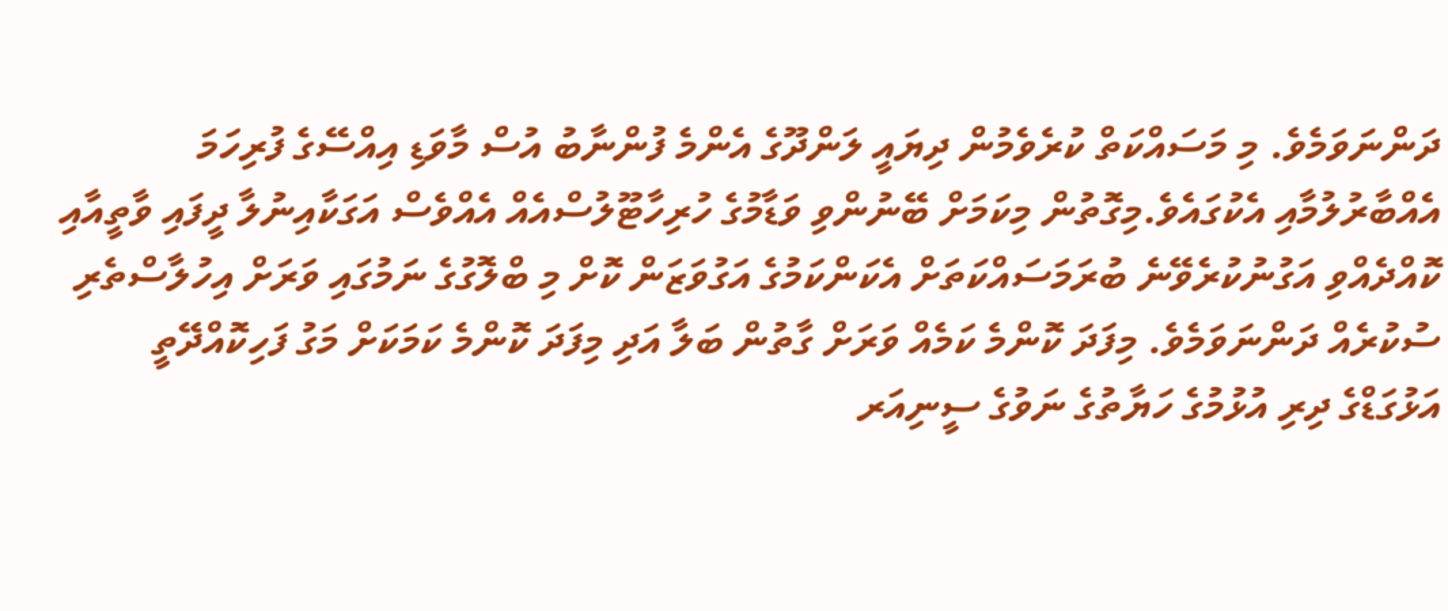ދަންނަވަމެވެ. މި މަސައްކަތް ކުރެވެމުން ދިޔައީ ލަންދޫގެ އެންމެ ފުންނާބު އުސް މާވަޑި އިއްސޭގެ ފުރިހަމަ އެއްބާރުލުމާއި އެކުގައެވެ.މިގޮތުން މިކަމަށް ބޭނުންވި ވަޑާމުގެ ހުރިހާޓޫލުސްއެއް އެއްވެސް އަގަކާއިނުލާ ދީފައި ވާތީއާއި ކޮއްދެއްވި އަގުނުކުރެވޭނެ ބުރަމަސައްކަތަށް އެކަންކަމުގެ އަގުވަޒަން ކޮށް މި ބްލޮގުގެ ނަމުގައި ވަރަށް އިހުލާސްތެރި ސުކުރެއް ދަންނަވަމެވެ. މިފަދަ ކޮންމެ ކަމެއް ވަރަށް ގާތުން ބަލާ އަދި މިފަދަ ކޮންމެ ކަމަކަށް މަގު ފަހިކޮއްދޭތީ އަޅުގަޑްގެ ދިރި އުޅުމުގެ ހަޔާތުގެ ނަވުގެ ސީނިއަރ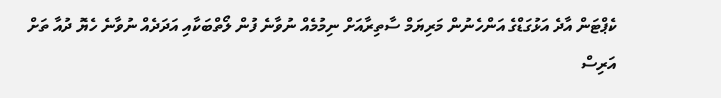ކެޕްޓަން އާދެ އަޅުގަޑްގެ އަންހެނުން މަރިޔަމް ސާތިރާއަށް ނިމުމެއް ނުވާނެ ފުން ލޯތްބަކާއި އަދަދެއް ނުވާނެ ހެޔޮ ދުއާ ތަށް އަރިސް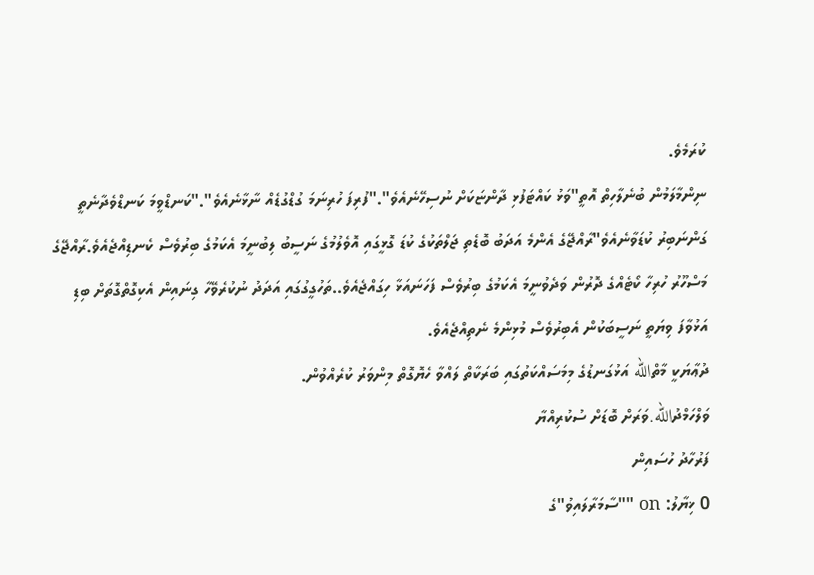ކުރަމެވެ.
ނިންމާލަމުން ބުނެލާހިތް އޮތީ"ވަޅު ކައްޓަފުޅި ދާންޏަކަށް ނުސިހޭނެއެވެ"."ފުރިފަ ހުރިނަމަ ގުޑްގުޑެއް ނާޅާނެއެވެ"."ކަނޑްވީމަ ކަނޑްވެދާނެތީ ގަންނަބިރު ކުޑަވާނެއެވެ"ރާއްޖޭގެ އެންމެ އަދަބު ބޮޑެތި ޖަލްތަކުގެ ކުޑަ ގޮޅީގައި އޮވެލުމުގެ ނަސީބު ލިބުނީމަ އެކަމުގެ ބިރުވެސް ކެނޑިއްޖެއެވެ.ރާއްޖޭގެ މަސްހޫރު ހުރިހާ ކޯޓެއްގެ ދޮރުން ވަދެވުނީމަ އެކަމުގެ ބިރުވެސް ފަހަނައަޅާ ހިގައްޖެއެވެ..ތަހުގީގުގައި އަދަދު ނުކުރެވޭހާ ގިނައިން އެކިގޮތްގޮތަށް ބިޑި އަޅުވާފަ ވިޔަތީ ނަސީބަކުން އެބިރުވެސް މުޅިންމެ ނެތިއްޖެއެވެ.
ދުޢާޔަކީ މާތްالله އަޅުގަނޑުގެ މިމަސައްކަތުގައި ބަރަކާތް ލައްވާ ހެޔޮގޮތް މިންވަރު ކުރެއްވުން.
ވަލްހަމްދުالله.ވަރަށް ބޮޑަށް ސުކުރިއްޔާ
ފަރުހާދު ހުސައިން
0 ޚިޔާލު: on ""ސާމަރާލައިވު"ގެ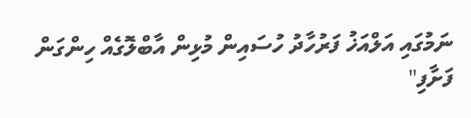ނަމުގައި އަލްއަޚު ފަރުހާދު ހުސައިން މުޅިން އާބްލޮގެއް ހިންގަން ފަށާފި"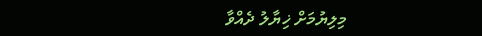މިލިޔުމަށް ޚިޔާލު ދެއްވާ